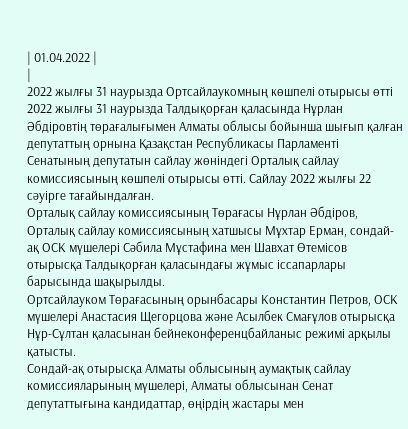| 01.04.2022 |
|
2022 жылғы 31 наурызда Ортсайлаукомның көшпелі отырысы өтті
2022 жылғы 31 наурызда Талдықорған қаласында Нұрлан Әбдіровтің төрағалығымен Алматы облысы бойынша шығып қалған депутаттың орнына Қазақстан Республикасы Парламенті Сенатының депутатын сайлау жөніндегі Орталық сайлау комиссиясының көшпелі отырысы өтті. Сайлау 2022 жылғы 22 сәуірге тағайындалған.
Орталық сайлау комиссиясының Төрағасы Нұрлан Әбдіров, Орталық сайлау комиссиясының хатшысы Мұхтар Ерман, сондай-ақ ОСК мүшелері Сәбила Мұстафина мен Шавхат Өтемісов отырысқа Талдықорған қаласындағы жұмыс іссапарлары барысында шақырылды.
Ортсайлауком Төрағасының орынбасары Константин Петров, ОСК мүшелері Анастасия Щегорцова және Асылбек Смағұлов отырысқа Нұр-Сұлтан қаласынан бейнеконференцбайланыс режимі арқылы қатысты.
Сондай-ақ отырысқа Алматы облысының аумақтық сайлау комиссияларының мүшелері, Алматы облысынан Сенат депутаттығына кандидаттар, өңірдің жастары мен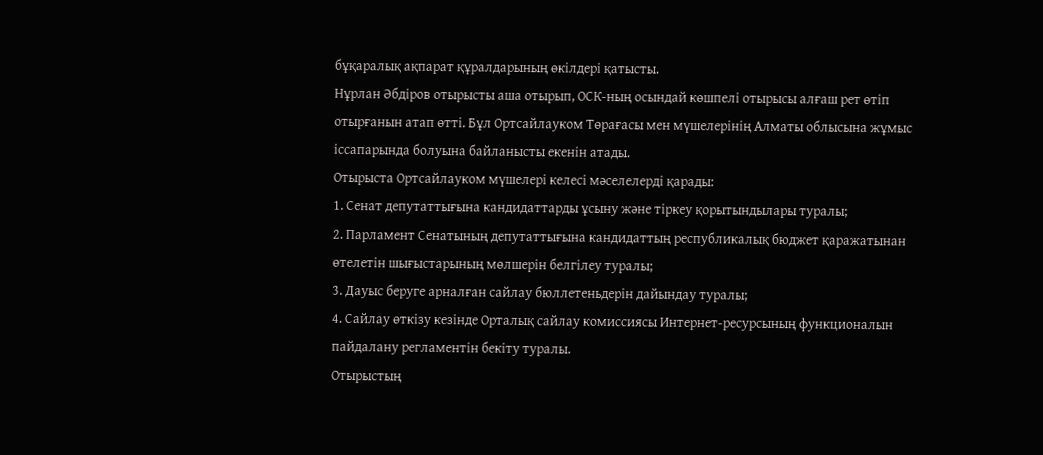бұқаралық ақпарат құралдарының өкілдері қатысты.
Нұрлан Әбдіров отырысты аша отырып, ОСК-ның осындай көшпелі отырысы алғаш рет өтіп отырғанын атап өтті. Бұл Ортсайлауком Төрағасы мен мүшелерінің Алматы облысына жұмыс іссапарында болуына байланысты екенін атады.
Отырыста Ортсайлауком мүшелері келесі мәселелерді қарады:
1. Сенат депутаттығына кандидаттарды ұсыну және тіркеу қорытындылары туралы;
2. Парламент Сенатының депутаттығына кандидаттың республикалық бюджет қаражатынан өтелетін шығыстарының мөлшерін белгілеу туралы;
3. Дауыс беруге арналған сайлау бюллетеньдерін дайындау туралы;
4. Сайлау өткізу кезінде Орталық сайлау комиссиясы Интернет-ресурсының функционалын пайдалану регламентін бекіту туралы.
Отырыстың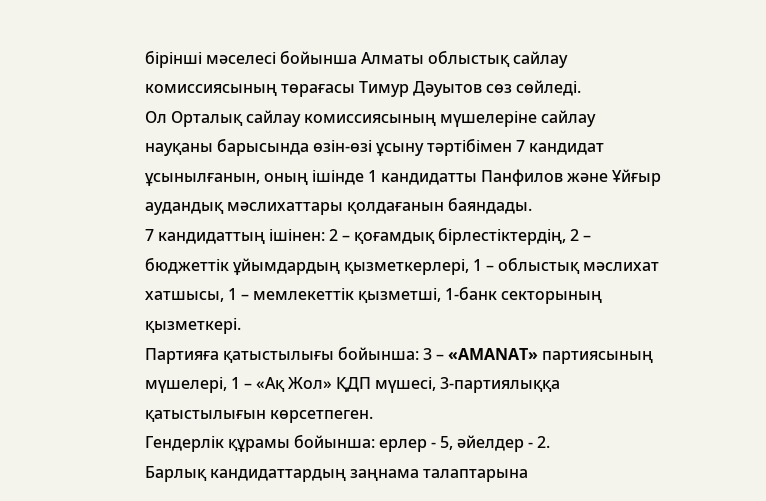бірінші мәселесі бойынша Алматы облыстық сайлау комиссиясының төрағасы Тимур Дәуытов сөз сөйледі.
Ол Орталық сайлау комиссиясының мүшелеріне сайлау науқаны барысында өзін-өзі ұсыну тәртібімен 7 кандидат ұсынылғанын, оның ішінде 1 кандидатты Панфилов және Ұйғыр аудандық мәслихаттары қолдағанын баяндады.
7 кандидаттың ішінен: 2 – қоғамдық бірлестіктердің, 2 – бюджеттік ұйымдардың қызметкерлері, 1 – облыстық мәслихат хатшысы, 1 – мемлекеттік қызметші, 1-банк секторының қызметкері.
Партияға қатыстылығы бойынша: 3 – «AMANAT» партиясының мүшелері, 1 – «Ақ Жол» ҚДП мүшесі, 3-партиялыққа қатыстылығын көрсетпеген.
Гендерлік құрамы бойынша: ерлер - 5, әйелдер - 2.
Барлық кандидаттардың заңнама талаптарына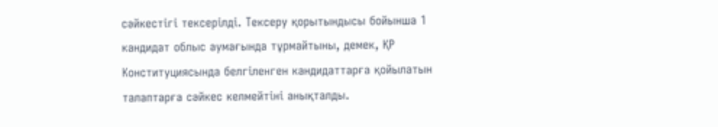сәйкестігі тексерілді. Тексеру қорытындысы бойынша 1 кандидат облыс аумағында тұрмайтыны, демек, ҚР Конституциясында белгіленген кандидаттарға қойылатын талаптарға сәйкес келмейтіні анықталды.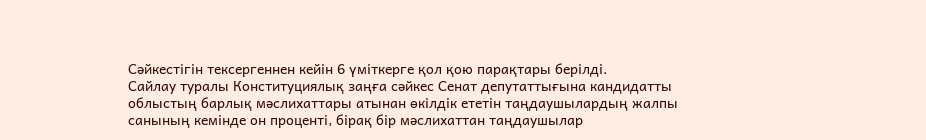Сәйкестігін тексергеннен кейін 6 үміткерге қол қою парақтары берілді.
Сайлау туралы Конституциялық заңға сәйкес Сенат депутаттығына кандидатты облыстың барлық мәслихаттары атынан өкілдік ететін таңдаушылардың жалпы санының кемінде он проценті, бірақ бір мәслихаттан таңдаушылар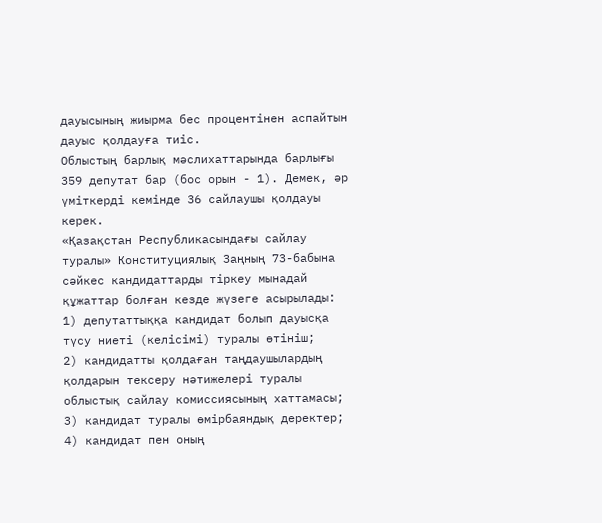дауысының жиырма бес процентінен аспайтын дауыс қолдауға тиіс.
Облыстың барлық мәслихаттарында барлығы 359 депутат бар (бос орын - 1). Демек, әр үміткерді кемінде 36 сайлаушы қолдауы керек.
«Қазақстан Республикасындағы сайлау туралы» Конституциялық Заңның 73-бабына сәйкес кандидаттарды тіркеу мынадай құжаттар болған кезде жүзеге асырылады:
1) депутаттыққа кандидат болып дауысқа түсу ниеті (келісімі) туралы өтініш;
2) кандидатты қолдаған таңдаушылардың қолдарын тексеру нәтижелері туралы облыстық сайлау комиссиясының хаттамасы;
3) кандидат туралы өмірбаяндық деректер;
4) кандидат пен оның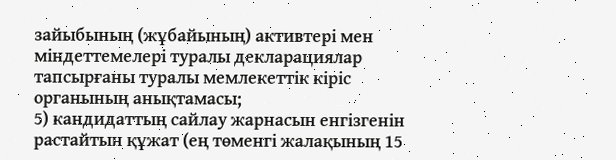зайыбының (жұбайының) активтері мен міндеттемелері туралы декларациялар тапсырғаны туралы мемлекеттік кіріс органының анықтамасы;
5) кандидаттың сайлау жарнасын енгізгенін растайтын құжат (ең төменгі жалақының 15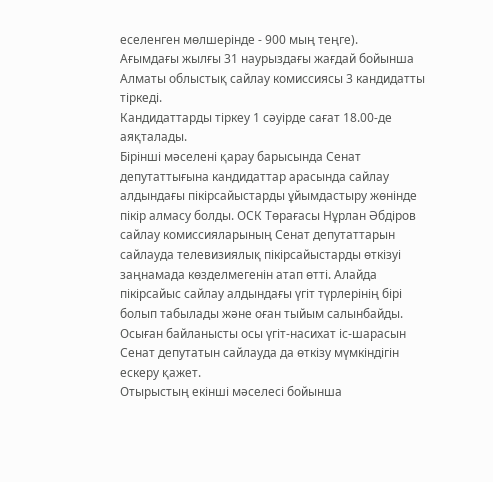еселенген мөлшерінде - 900 мың теңге).
Ағымдағы жылғы 31 наурыздағы жағдай бойынша Алматы облыстық сайлау комиссиясы 3 кандидатты тіркеді.
Кандидаттарды тіркеу 1 сәуірде сағат 18.00-де аяқталады.
Бірінші мәселені қарау барысында Сенат депутаттығына кандидаттар арасында сайлау алдындағы пікірсайыстарды ұйымдастыру жөнінде пікір алмасу болды. ОСК Төрағасы Нұрлан Әбдіров сайлау комиссияларының Сенат депутаттарын сайлауда телевизиялық пікірсайыстарды өткізуі заңнамада көзделмегенін атап өтті. Алайда пікірсайыс сайлау алдындағы үгіт түрлерінің бірі болып табылады және оған тыйым салынбайды. Осыған байланысты осы үгіт-насихат іс-шарасын Сенат депутатын сайлауда да өткізу мүмкіндігін ескеру қажет.
Отырыстың екінші мәселесі бойынша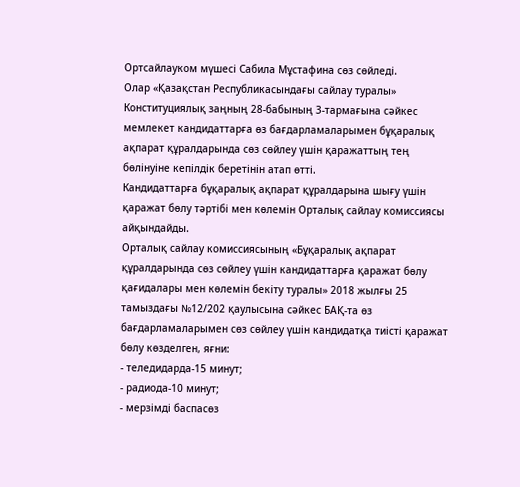Ортсайлауком мүшесі Сабила Мұстафина сөз сөйледі.
Олар «Қазақстан Республикасындағы сайлау туралы» Конституциялық заңның 28-бабының 3-тармағына сәйкес мемлекет кандидаттарға өз бағдарламаларымен бұқаралық ақпарат құралдарында сөз сөйлеу үшін қаражаттың тең бөлінуіне кепілдік беретінін атап өтті.
Кандидаттарға бұқаралық ақпарат құралдарына шығу үшін қаражат бөлу тәртібі мен көлемін Орталық сайлау комиссиясы айқындайды.
Орталық сайлау комиссиясының «Бұқаралық ақпарат құралдарында сөз сөйлеу үшін кандидаттарға қаражат бөлу қағидалары мен көлемін бекіту туралы» 2018 жылғы 25 тамыздағы №12/202 қаулысына сәйкес БАҚ-та өз бағдарламаларымен сөз сөйлеу үшін кандидатқа тиісті қаражат бөлу көзделген, яғни:
- теледидарда-15 минут;
- радиода-10 минут;
- мерзімді баспасөз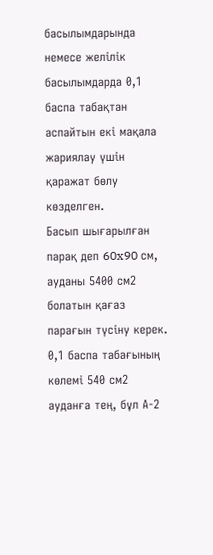басылымдарында немесе желілік басылымдарда 0,1 баспа табақтан аспайтын екі мақала жариялау үшін қаражат бөлу көзделген.
Басып шығарылған парақ деп 60x90 см, ауданы 5400 см2 болатын қағаз парағын түсіну керек.
0,1 баспа табағының көлемі 540 см2 ауданға тең, бұл А-2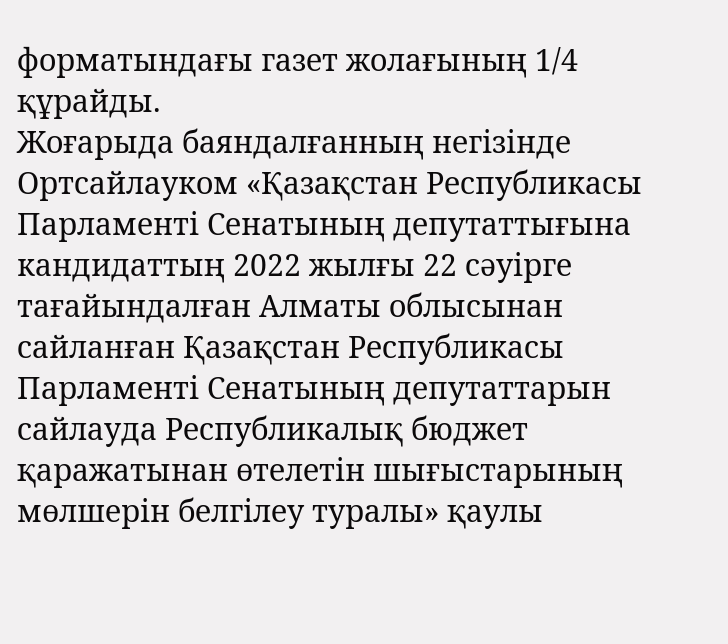форматындағы газет жолағының 1/4 құрайды.
Жоғарыда баяндалғанның негізінде Ортсайлауком «Қазақстан Республикасы Парламенті Сенатының депутаттығына кандидаттың 2022 жылғы 22 сәуірге тағайындалған Алматы облысынан сайланған Қазақстан Республикасы Парламенті Сенатының депутаттарын сайлауда Республикалық бюджет қаражатынан өтелетін шығыстарының мөлшерін белгілеу туралы» қаулы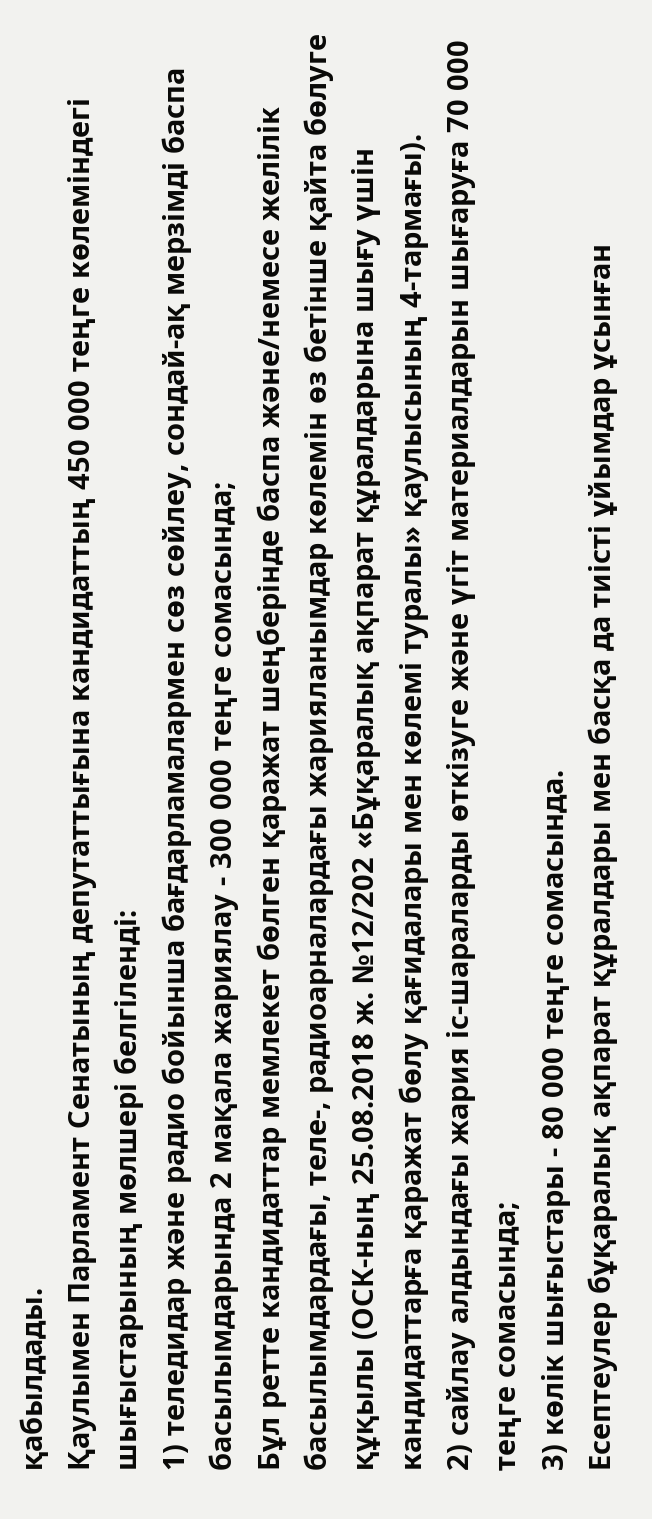қабылдады.
Қаулымен Парламент Сенатының депутаттығына кандидаттың 450 000 теңге көлеміндегі шығыстарының мөлшері белгіленді:
1) теледидар және радио бойынша бағдарламалармен сөз сөйлеу, сондай-ақ мерзімді баспа басылымдарында 2 мақала жариялау - 300 000 теңге сомасында;
Бұл ретте кандидаттар мемлекет бөлген қаражат шеңберінде баспа және/немесе желілік басылымдардағы, теле-, радиоарналардағы жарияланымдар көлемін өз бетінше қайта бөлуге құқылы (ОСК-ның 25.08.2018 ж. №12/202 «Бұқаралық ақпарат құралдарына шығу үшін кандидаттарға қаражат бөлу қағидалары мен көлемі туралы» қаулысының 4-тармағы).
2) сайлау алдындағы жария іс-шараларды өткізуге және үгіт материалдарын шығаруға 70 000 теңге сомасында;
3) көлік шығыстары - 80 000 теңге сомасында.
Есептеулер бұқаралық ақпарат құралдары мен басқа да тиісті ұйымдар ұсынған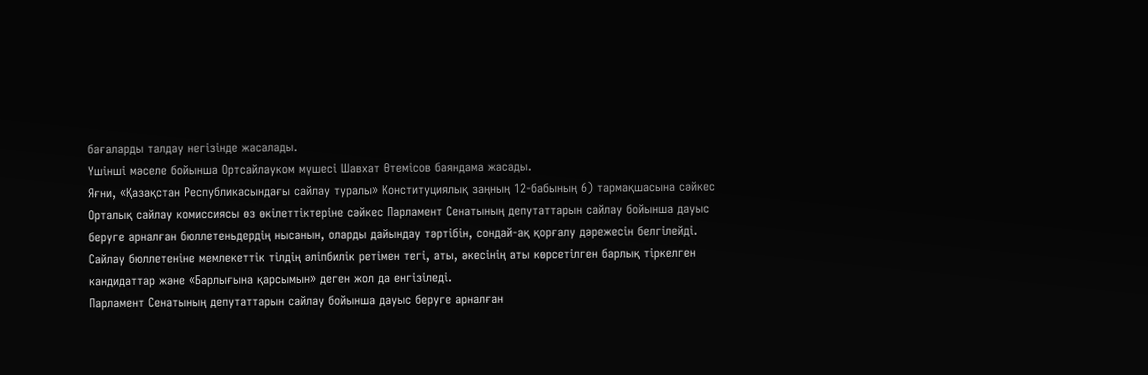бағаларды талдау негізінде жасалады.
Үшінші мәселе бойынша Ортсайлауком мүшесі Шавхат Өтемісов баяндама жасады.
Яғни, «Қазақстан Республикасындағы сайлау туралы» Конституциялық заңның 12-бабының 6) тармақшасына сәйкес Орталық сайлау комиссиясы өз өкілеттіктеріне сәйкес Парламент Сенатының депутаттарын сайлау бойынша дауыс беруге арналған бюллетеньдердің нысанын, оларды дайындау тәртібін, сондай-ақ қорғалу дәрежесін белгілейді.
Сайлау бюллетеніне мемлекеттік тілдің әліпбилік ретімен тегі, аты, әкесінің аты көрсетілген барлық тіркелген кандидаттар және «Барлығына қарсымын» деген жол да енгізіледі.
Парламент Сенатының депутаттарын сайлау бойынша дауыс беруге арналған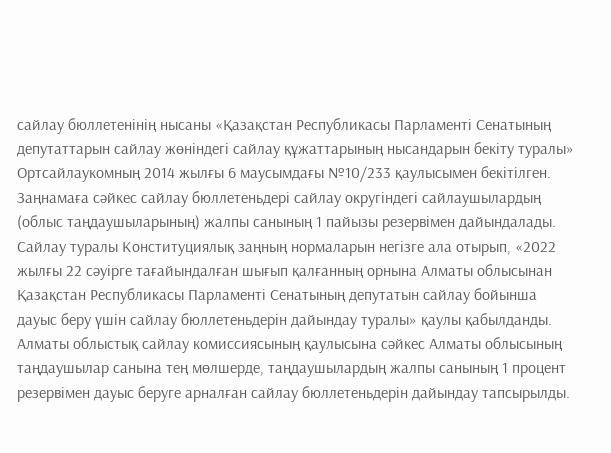сайлау бюллетенінің нысаны «Қазақстан Республикасы Парламенті Сенатының депутаттарын сайлау жөніндегі сайлау құжаттарының нысандарын бекіту туралы» Ортсайлаукомның 2014 жылғы 6 маусымдағы №10/233 қаулысымен бекітілген.
Заңнамаға сәйкес сайлау бюллетеньдері сайлау округіндегі сайлаушылардың (облыс таңдаушыларының) жалпы санының 1 пайызы резервімен дайындалады.
Сайлау туралы Конституциялық заңның нормаларын негізге ала отырып, «2022 жылғы 22 сәуірге тағайындалған шығып қалғанның орнына Алматы облысынан Қазақстан Республикасы Парламенті Сенатының депутатын сайлау бойынша дауыс беру үшін сайлау бюллетеньдерін дайындау туралы» қаулы қабылданды. Алматы облыстық сайлау комиссиясының қаулысына сәйкес Алматы облысының таңдаушылар санына тең мөлшерде, таңдаушылардың жалпы санының 1 процент резервімен дауыс беруге арналған сайлау бюллетеньдерін дайындау тапсырылды.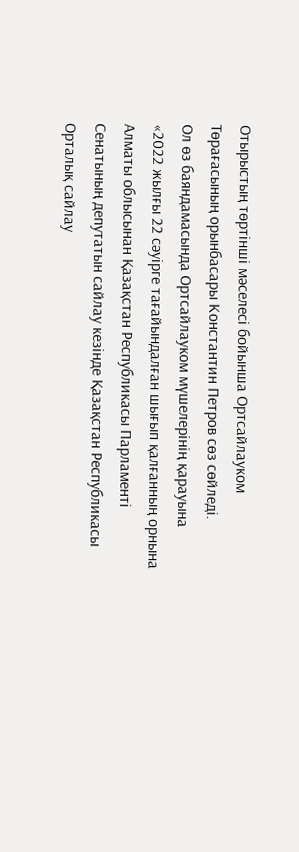Отырыстың төртінші мәселесі бойынша Ортсайлауком Төрағасының орынбасары Константин Петров сөз сөйледі.
Ол өз баяндамасында Ортсайлауком мүшелерінің қарауына «2022 жылғы 22 сәуірге тағайындалған шығып қалғанның орнына Алматы облысынан Қазақстан Республикасы Парламенті Сенатының депутатын сайлау кезінде Қазақстан Республикасы Орталық сайлау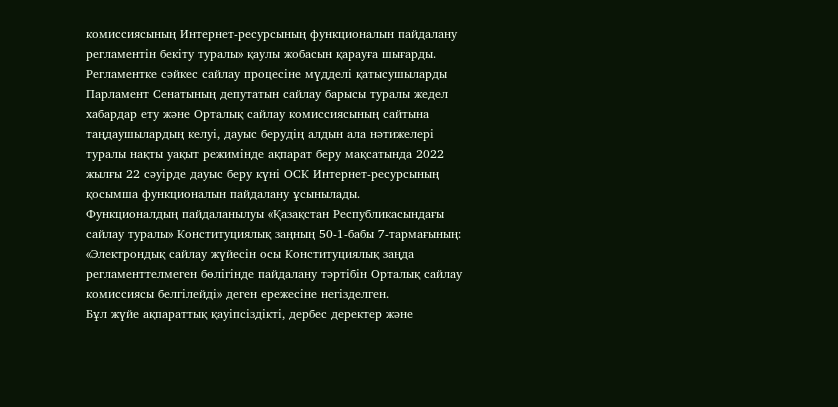комиссиясының Интернет-ресурсының функционалын пайдалану регламентін бекіту туралы» қаулы жобасын қарауға шығарды.
Регламентке сәйкес сайлау процесіне мүдделі қатысушыларды Парламент Сенатының депутатын сайлау барысы туралы жедел хабардар ету және Орталық сайлау комиссиясының сайтына таңдаушылардың келуі, дауыс берудің алдын ала нәтижелері туралы нақты уақыт режимінде ақпарат беру мақсатында 2022 жылғы 22 сәуірде дауыс беру күні ОСК Интернет-ресурсының қосымша функционалын пайдалану ұсынылады.
Функционалдың пайдаланылуы «Қазақстан Республикасындағы сайлау туралы» Конституциялық заңның 50-1-бабы 7-тармағының: «Электрондық сайлау жүйесін осы Конституциялық заңда регламенттелмеген бөлігінде пайдалану тәртібін Орталық сайлау комиссиясы белгілейді» деген ережесіне негізделген.
Бұл жүйе ақпараттық қауіпсіздікті, дербес деректер және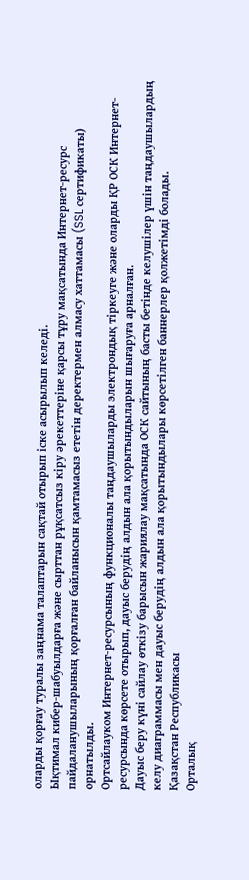оларды қорғау туралы заңнама талаптарын сақтай отырып іске асырылып келеді.
Ықтимал кибер-шабуылдарға және сырттан рұқсатсыз кіру әрекеттеріне қарсы тұру мақсатында Интернет-ресурс пайдаланушыларының қорғалған байланысын қамтамасыз ететін деректермен алмасу хаттамасы (SSL сертификаты) орнатылды.
Ортсайлауком Интернет-ресурсының функционалы таңдаушыларды электрондық тіркеуге және оларды ҚР ОСК Интернет-ресурсында көрсете отырып, дауыс берудің алдын ала қорытындыларын шығаруға арналған.
Дауыс беру күні сайлау өткізу барысын жариялау мақсатында ОСК сайтының басты бетінде келушілер үшін таңдаушылардың келу диаграммасы мен дауыс берудің алдын ала қорытындылары көрсетілген баннерлер қолжетімді болады.
Қазақстан Республикасы
Орталық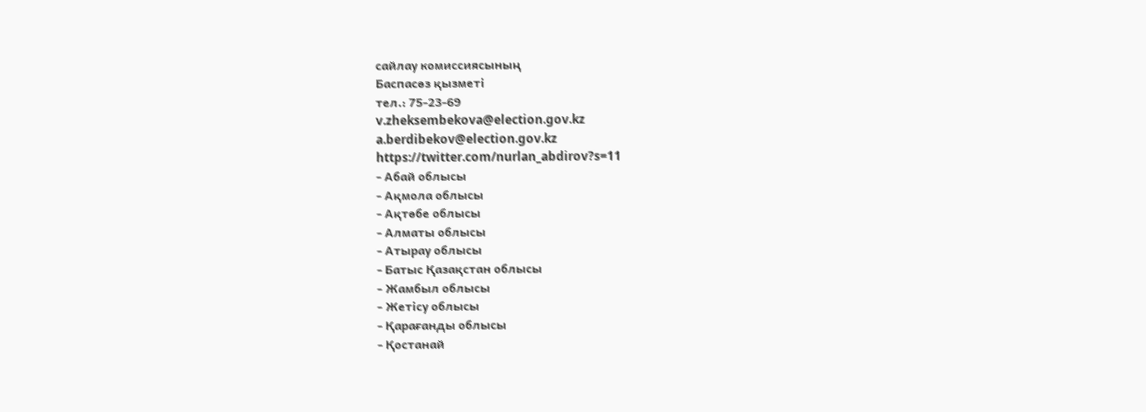сайлау комиссиясының
Баспасөз қызметі
тел.: 75-23-69
v.zheksembekova@election.gov.kz
a.berdibekov@election.gov.kz
https://twitter.com/nurlan_abdirov?s=11
- Абай облысы
- Ақмола облысы
- Ақтөбе облысы
- Алматы облысы
- Атырау облысы
- Батыс Қазақстан облысы
- Жамбыл облысы
- Жетісу облысы
- Қарағанды облысы
- Қостанай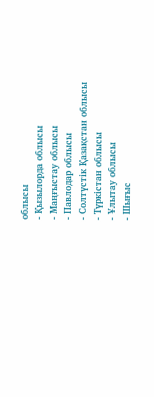облысы
- Қызылорда облысы
- Маңғыстау облысы
- Павлодар облысы
- Солтүстік Қазақстан облысы
- Түркістан облысы
- Ұлытау облысы
- Шығыс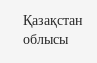Қазақстан облысы